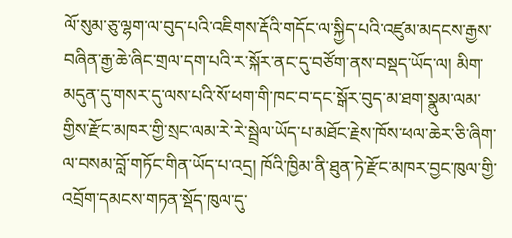ལོ་སུམ་ཅུ་ལྷག་ལ་བུད་པའི་འཇིགས་རྡོའི་གདོང་ལ་སྐྱིད་པའི་འཛུམ་མདངས་རྒྱས་བཞིན་རྒྱ་ཆེ་ཞིང་གྲལ་དག་པའི་ར་སྐོར་ནང་དུ་བཙོག་ནས་བསྡད་ཡོད་ལ། མིག་མདུན་དུ་གསར་དུ་ལས་པའི་སོ་ཕག་གི་ཁང་བ་དང་སྒོར་བུད་མ་ཐག་སྣུམ་ལམ་གྱིས་རྫོང་མཁར་གྱི་སྲང་ལམ་རེ་རེ་སྦྲེལ་ཡོད་པ་མཐོང་རྗེས་ཁོས་ཕལ་ཆེར་ཅི་ཞིག་ལ་བསམ་བློ་གཏོང་གིན་ཡོད་པ་འདྲ། ཁོའི་ཁྱིམ་ནི་ཐུན་ཏེ་རྫོང་མཁར་བྱང་ཁུལ་གྱི་འབྲོག་དམངས་གཏན་སྡོད་ཁུལ་དུ་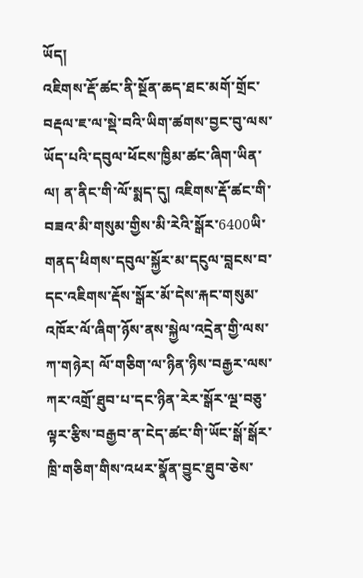ཡོད།
འཇིགས་རྡོ་ཚང་ནི་སྔོན་ཆད་ཐང་མགོ་གྲོང་བརྡལ་ཇ་ལ་སྡེ་བའི་ཡིག་ཚགས་བྱང་བུ་ལས་ཡོད་པའི་དབུལ་ཕོངས་ཁྱིམ་ཚང་ཞིག་ཡིན་ལ། ན་ནིང་གི་ལོ་སྨད་དུ། འཇིགས་རྡོ་ཚང་གི་བཟའ་མི་གསུམ་གྱིས་མི་རེའི་སྒོར་6400ཡི་གནད་ཕིགས་དབུལ་སྐྱོར་མ་དངུལ་བླངས་བ་དང་འཇིགས་རྡོས་སྒོར་མོ་དེས་རྐང་གསུམ་འཁོར་ལོ་ཞིག་ཉོས་ནས་སྐྱེལ་འདྲེན་གྱི་ལས་ཀ་གཉེར། ལོ་གཅིག་ལ་ཉིན་ཉིས་བརྒྱར་ལས་ཀར་འགྲོ་ཐུབ་པ་དང་ཉིན་རེར་སྒོར་ལྔ་བཅུ་ལྟར་རྩིས་བརྒྱབ་ན་ངེད་ཚང་གི་ཡོང་སྒོ་སྒོར་ཁྲི་གཅིག་གིས་འཕར་སྣོན་བྱུང་ཐུབ་ཅེས་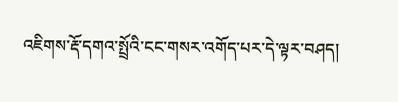འཇིགས་རྡོ་དགའ་སྤྲོའི་ངང་གསར་འགོད་པར་དེ་ལྟར་བཤད།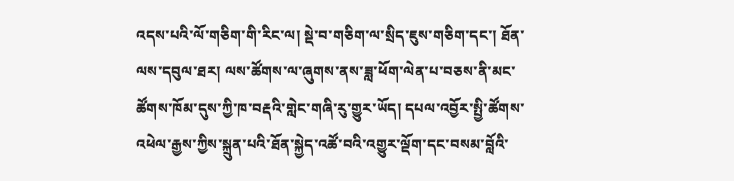འདས་པའི་ལོ་གཅིག་གི་རིང་ལ། སྡེ་བ་གཅིག་ལ་སྲིད་ཇུས་གཅིག་དང་། ཐོན་ལས་དབུལ་ཐར། ལས་ཚོགས་ལ་ཞུགས་ནས་ཟླ་ཕོག་ལེན་པ་བཅས་ནི་མང་ཚོགས་ཁོམ་དུས་ཀྱི་ཁ་བརྡའི་གླེང་གཞི་རུ་གྱུར་ཡོད། དཔལ་འབྱོར་སྤྱི་ཚོགས་འཕེལ་རྒྱས་ཀྱིས་སྐྲུན་པའི་ཐོན་སྐྱེད་འཚོ་བའི་འགྱུར་ལྡོག་དང་བསམ་བློའི་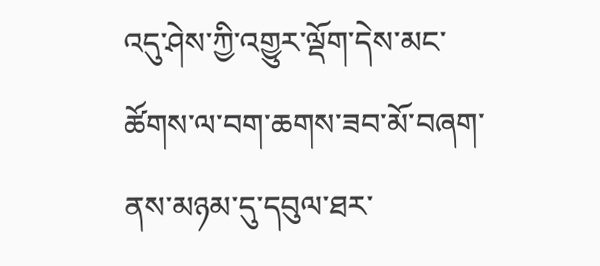འདུ་ཤེས་ཀྱི་འགྱུར་ལྡོག་དེས་མང་ཚོགས་ལ་བག་ཆགས་ཟབ་མོ་བཞག་ནས་མཉམ་དུ་དབུལ་ཐར་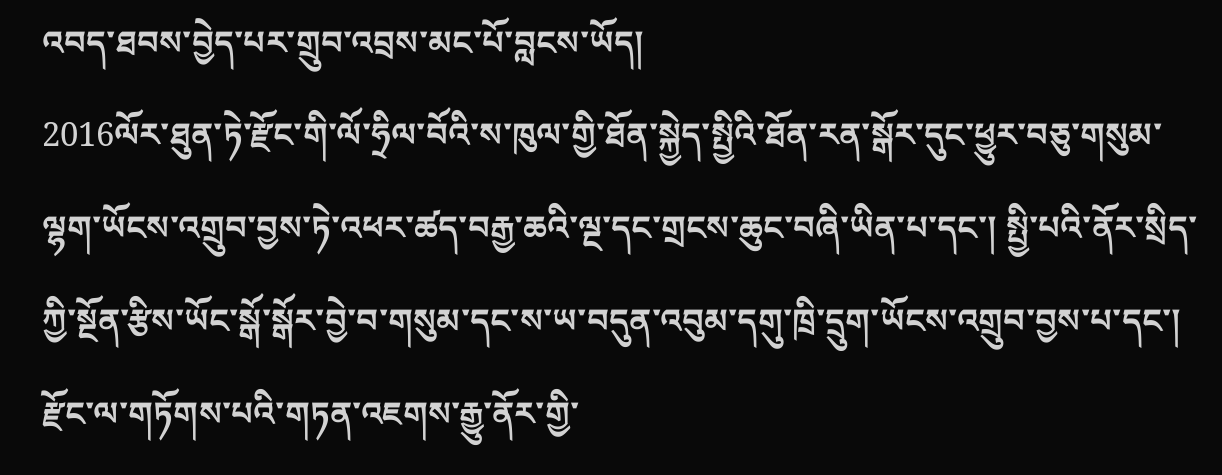འབད་ཐབས་བྱེད་པར་གྲུབ་འབྲས་མང་པོ་བླངས་ཡོད།
2016ལོར་ཐུན་ཏེ་རྫོང་གི་ལོ་ཧྲིལ་བོའི་ས་ཁུལ་གྱི་ཐོན་སྐྱེད་སྤྱིའི་ཐོན་རན་སྒོར་དུང་ཕྱུར་བཅུ་གསུམ་ལྷག་ཡོངས་འགྲུབ་བྱས་ཏེ་འཕར་ཚད་བརྒྱ་ཆའི་ལྔ་དང་གྲངས་ཆུང་བཞི་ཡིན་པ་དང་། སྤྱི་པའི་ནོར་སྲིད་ཀྱི་སྔོན་རྩིས་ཡོང་སྒོ་སྒོར་བྱེ་བ་གསུམ་དང་ས་ཡ་བདུན་འབུམ་དགུ་ཁྲི་དྲུག་ཡོངས་འགྲུབ་བྱས་པ་དང་། རྫོང་ལ་གཏོགས་པའི་གཏན་འཇགས་རྒྱུ་ནོར་གྱི་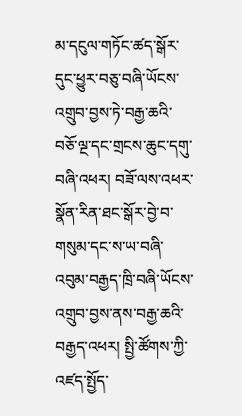མ་དངུལ་གཏོང་ཚད་སྒོར་དུང་ཕྱུར་བཅུ་བཞི་ཡོངས་འགྲུབ་བྱས་ཏེ་བརྒྱ་ཆའི་བཅོ་ལྔ་དང་གྲངས་ཆུང་དགུ་བཞི་འཕར། བཟོ་ལས་འཕར་སྣོན་རིན་ཐང་སྒོར་བྱེ་བ་གསུམ་དང་ས་ཡ་བཞི་འབུམ་བརྒྱད་ཁྲི་བཞི་ཡོངས་འགྲུབ་བྱས་ནས་བརྒྱ་ཆའི་བརྒྱད་འཕར། སྤྱི་ཚོགས་ཀྱི་འཛད་སྤྱོད་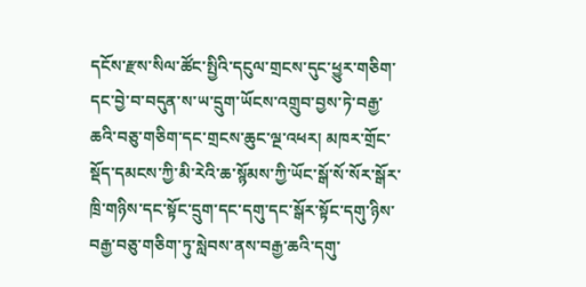དངོས་རྫས་སིལ་ཚོང་སྤྱིའི་དངུལ་གྲངས་དུང་ཕྱུར་གཅིག་དང་བྱེ་བ་བདུན་ས་ཡ་དྲུག་ཡོངས་འགྲུབ་བྱས་ཏེ་བརྒྱ་ཆའི་བཅུ་གཅིག་དང་གྲངས་ཆུང་ལྔ་འཕར། མཁར་གྲོང་སྡོད་དམངས་ཀྱི་མི་རེའི་ཆ་སྙོམས་ཀྱི་ཡོང་སྒོ་སོ་སོར་སྒོར་ཁྲི་གཉིས་དང་སྟོང་དྲུག་དང་དགུ་དང་སྒོར་སྟོང་དགུ་ཉིས་བརྒྱ་བཅུ་གཅིག་ཏུ་སླེབས་ནས་བརྒྱ་ཆའི་དགུ་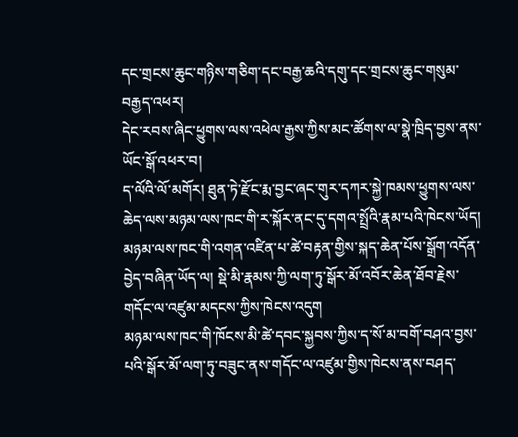དང་གྲངས་ཆུང་གཉིས་གཅིག་དང་བརྒྱ་ཆའི་དགུ་དང་གྲངས་ཆུང་གསུམ་བརྒྱད་འཕར།
དེང་རབས་ཞིང་ཕྱུགས་ལས་འཕེལ་རྒྱས་ཀྱིས་མང་ཚོགས་ལ་སྣེ་ཁྲིད་བྱས་ནས་ཡོང་སྒོ་འཕར་བ།
ད་ལོའི་ལོ་མགོར། ཐུན་ཏེ་རྫོང་རྨ་བྱང་ཞང་གུར་དཀར་སྐྱེ་ཁམས་ཕྱུགས་ལས་ཆེད་ལས་མཉམ་ལས་ཁང་གི་ར་སྐོར་ནང་དུ་དགའ་སྤྲོའི་རྣམ་པའི་ཁེངས་ཡོད། མཉམ་ལས་ཁང་གི་འགན་འཛིན་པ་ཚེ་བརྟན་གྱིས་སྐད་ཆེན་པོས་སྒྲོག་འདོན་བྱེད་བཞིན་ཡོད་ལ། སྡེ་མི་རྣམས་ཀྱི་ལག་ཏུ་སྒོར་མོ་འབོར་ཆེན་ཐོབ་རྗེས་གདོང་ལ་འཛུམ་མདངས་ཀྱིས་ཁེངས་འདུག
མཉམ་ལས་ཁང་གི་ཁོངས་མི་ཚེ་དབང་སྐྱབས་ཀྱིས་ད་སོ་མ་བགོ་བཤའ་བྱས་པའི་སྒོར་མོ་ལག་ཏུ་བཟུང་ནས་གདོང་ལ་འཛུམ་གྱིས་ཁེངས་ནས་བཤད་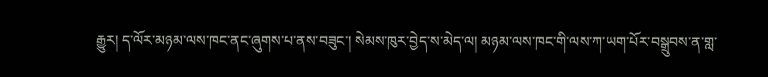རྒྱུར། ད་ལོར་མཉམ་ལས་ཁང་ནང་ཞུགས་པ་ནས་བཟུང་། སེམས་ཁུར་བྱེད་ས་མེད་ལ། མཉམ་ལས་ཁང་གི་ལས་ཀ་ཡག་པོར་བསྒྲུབས་ན་གླ་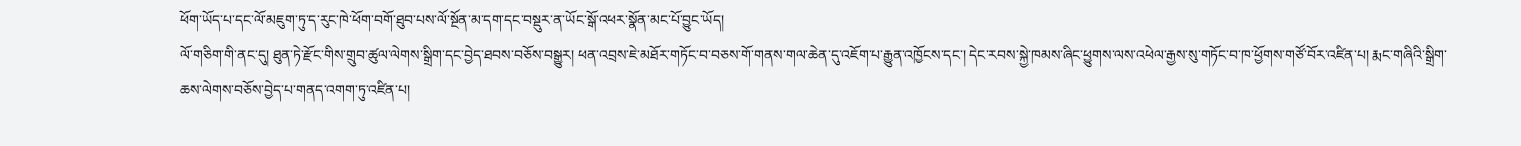ཕོག་ཡོད་པ་དང་ལོ་མཇུག་ཏུ་ད་རུང་ཁེ་ཕོག་བགོ་ཐུབ་པས་ལོ་སྔོན་མ་དག་དང་བསྡུར་ན་ཡོང་སྒོ་འཕར་སྣོན་མང་པོ་བྱུང་ཡོད།
ལོ་གཅིག་གི་ནང་དུ། ཐུན་ཏེ་རྫོང་གིས་གྲུབ་ཚུལ་ལེགས་སྒྲིག་དང་བྱེད་ཐབས་བཅོས་བསྒྱུར། ཕན་འབྲས་ཇེ་མཐོར་གཏོང་བ་བཅས་གོ་གནས་གལ་ཆེན་དུ་འཇོག་པ་རྒྱུན་འཁྱོངས་དང་། དེང་རབས་སྐྱེ་ཁམས་ཞིང་ཕྱུགས་ལས་འཕེལ་རྒྱས་སུ་གཏོང་བ་ཁ་ཕྱོགས་གཙོ་བོར་འཛིན་པ། རྨང་གཞིའི་སྒྲིག་ཆས་ལེགས་བཅོས་བྱེད་པ་གནད་འགག་ཏུ་འཛིན་པ།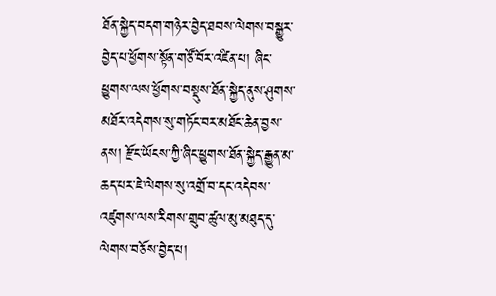ཐོན་སྐྱེད་བདག་གཉེར་བྱེད་ཐབས་ལེགས་བསྒྱུར་བྱེད་པ་ཕྱོགས་སྟོན་གཙོ་བོར་འཛིན་པ། ཞིང་ཕྱུགས་ལས་ཕྱོགས་བསྡུས་ཐོན་སྐྱེད་ནུས་ཤུགས་མཐོར་འདེགས་སུ་གཏོང་བར་མཐོང་ཆེན་བྱས་ནས། རྫོང་ཡོངས་ཀྱི་ཞིང་ཕྱུགས་ཐོན་སྐྱེད་རྒྱུན་མ་ཆད་པར་ཇེ་ལེགས་སུ་འགྲོ་བ་དང་འདེབས་འཛུགས་ལས་རིགས་གྲུབ་ཚུལ་མུ་མཐུད་དུ་ལེགས་བཅོས་བྱེད་པ།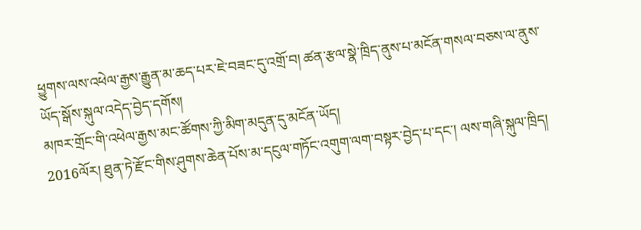ཕྱུགས་ལས་འཕེལ་རྒྱས་རྒྱུན་མ་ཆད་པར་ཇེ་བཟང་དུ་འགྲོ་བ། ཚན་རྩལ་སྣེ་ཁྲིད་ནུས་པ་མངོན་གསལ་བཅས་ལ་ནུས་ཡོད་སྒོས་སྐུལ་འདེད་བྱེད་དགོས།
མཁར་གྲོང་གི་འཕེལ་རྒྱས་མང་ཚོགས་ཀྱི་མིག་མདུན་དུ་མངོན་ཡོད།
2016ལོར། ཐུན་ཏེ་རྫོང་གིས་ཤུགས་ཆེན་པོས་མ་དངུལ་གཏོང་འགུག་ལག་བསྟར་བྱེད་པ་དང་། ལས་གཞི་སྐུལ་ཁྲིད།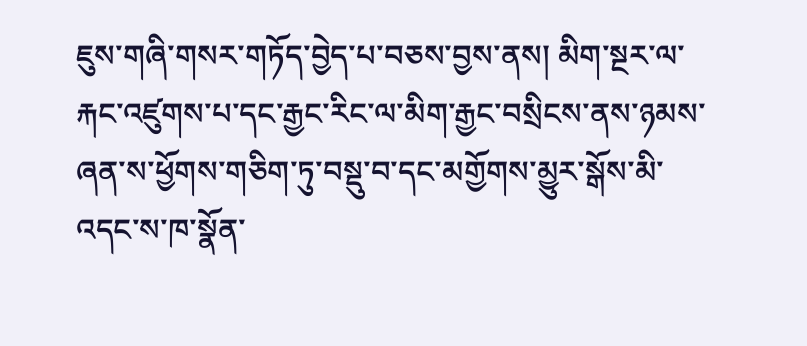ཇུས་གཞི་གསར་གཏོད་བྱེད་པ་བཅས་བྱས་ནས། མིག་སྔར་ལ་རྐང་འཛུགས་པ་དང་རྒྱང་རིང་ལ་མིག་རྒྱང་བསྲིངས་ནས་ཉམས་ཞན་ས་ཕྱོགས་གཅིག་ཏུ་བསྡུ་བ་དང་མགྱོགས་མྱུར་སྒོས་མི་འདང་ས་ཁ་སྣོན་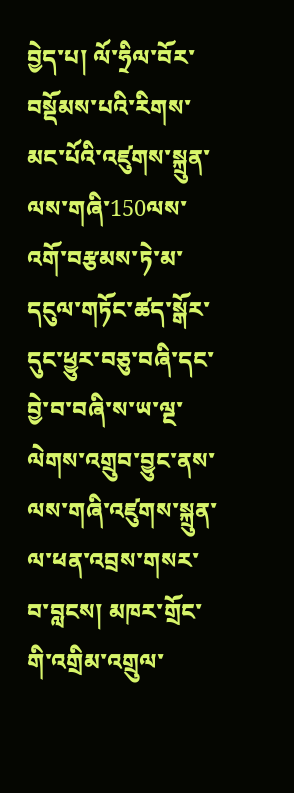བྱེད་པ། ལོ་ཧྲིལ་བོར་བསྡོམས་པའི་རིགས་མང་པོའི་འཛུགས་སྐྲུན་ལས་གཞི་150ལས་འགོ་བརྩམས་ཏེ་མ་དངུལ་གཏོང་ཚད་སྒོར་དུང་ཕྱུར་བཅུ་བཞི་དང་བྱེ་བ་བཞི་ས་ཡ་ལྔ་ལེགས་འགྲུབ་བྱུང་ནས་ལས་གཞི་འཛུགས་སྐྲུན་ལ་ཕན་འབྲས་གསར་བ་བླངས། མཁར་གྲོང་གི་འགྲིམ་འགྲུལ་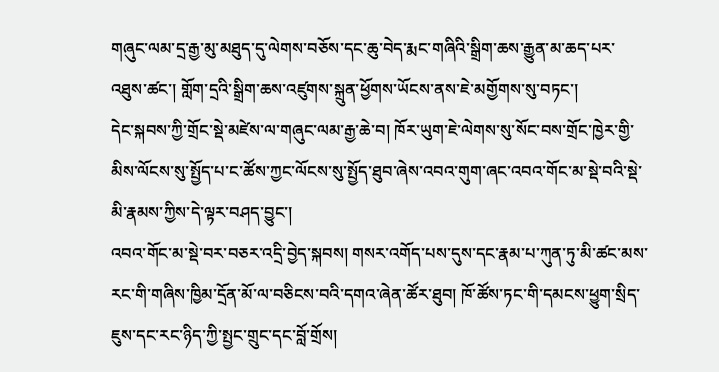གཞུང་ལམ་དྲ་རྒྱ་མུ་མཐུད་དུ་ལེགས་བཅོས་དང་ཆུ་བེད་རྨང་གཞིའི་སྒྲིག་ཆས་རྒྱུན་མ་ཆད་པར་འཐུས་ཚང་། གློག་དྲའི་སྒྲིག་ཆས་འཛུགས་སྐྲུན་ཕྱོགས་ཡོངས་ནས་ཇེ་མགྱོགས་སུ་བཏང་།
དེང་སྐབས་ཀྱི་གྲོང་སྡེ་མཛེས་ལ་གཞུང་ལམ་རྒྱ་ཆེ་བ། ཁོར་ཡུག་ཇེ་ལེགས་སུ་སོང་བས་གྲོང་ཁྱེར་གྱི་མིས་ལོངས་སུ་སྤྱོད་པ་ང་ཚོས་ཀྱང་ལོངས་སུ་སྤྱོད་ཐུབ་ཞེས་འབའ་གུག་ཞང་འབའ་གོང་མ་སྡེ་བའི་སྡེ་མི་རྣམས་ཀྱིས་དེ་ལྟར་བཤད་བྱུང་།
འབའ་གོང་མ་སྡེ་བར་བཅར་འདྲི་བྱེད་སྐབས། གསར་འགོད་པས་དུས་དང་རྣམ་པ་ཀུན་ཏུ་མི་ཚང་མས་རང་གི་གཞིས་ཁྱིམ་དྲོན་མོ་ལ་བཅིངས་བའི་དགའ་ཞེན་ཚོར་ཐུབ། ཁོ་ཚོས་ཏང་གི་དམངས་ཕྱུག་སྲིད་ཇུས་དང་རང་ཉིད་ཀྱི་སྤྱང་གྲུང་དང་བློ་གྲོས།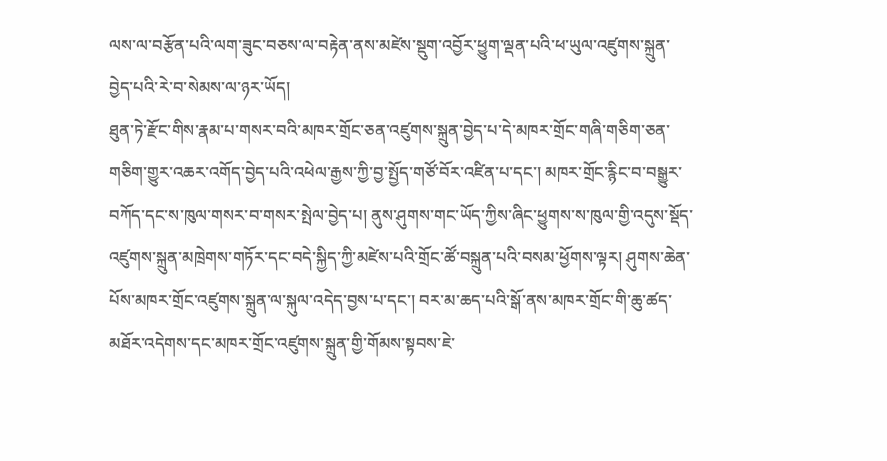ལས་ལ་བརྩོན་པའི་ལག་ཟུང་བཅས་ལ་བརྟེན་ནས་མཛེས་སྡུག་འབྱོར་ཕྱུག་ལྡན་པའི་ཕ་ཡུལ་འཛུགས་སྐྲུན་བྱེད་པའི་རེ་བ་སེམས་ལ་ཉར་ཡོད།
ཐུན་ཏེ་རྫོང་གིས་རྣམ་པ་གསར་བའི་མཁར་གྲོང་ཅན་འཛུགས་སྐྲུན་བྱེད་པ་དེ་མཁར་གྲོང་གཞི་གཅིག་ཅན་གཅིག་གྱུར་འཆར་འགོད་བྱེད་པའི་འཕེལ་རྒྱས་ཀྱི་བྱ་སྤྱོད་གཙོ་བོར་འཛིན་པ་དང་། མཁར་གྲོང་རྙིང་བ་བསྒྱུར་བཀོད་དང་ས་ཁུལ་གསར་བ་གསར་སྤེལ་བྱེད་པ། ནུས་ཤུགས་གང་ཡོད་ཀྱིས་ཞིང་ཕྱུགས་ས་ཁུལ་གྱི་འདུས་སྡོད་འཛུགས་སྐྲུན་མཁྲེགས་གཏོར་དང་བདེ་སྐྱིད་ཀྱི་མཛེས་པའི་གྲོང་ཚོ་བསྐྲུན་པའི་བསམ་ཕྱོགས་ལྟར། ཤུགས་ཆེན་པོས་མཁར་གྲོང་འཛུགས་སྐྲུན་ལ་སྐུལ་འདེད་བྱས་པ་དང་། བར་མ་ཆད་པའི་སྒོ་ནས་མཁར་གྲོང་གི་ཆུ་ཚད་མཐོར་འདེགས་དང་མཁར་གྲོང་འཛུགས་སྐྲུན་གྱི་གོམས་སྟབས་ཇེ་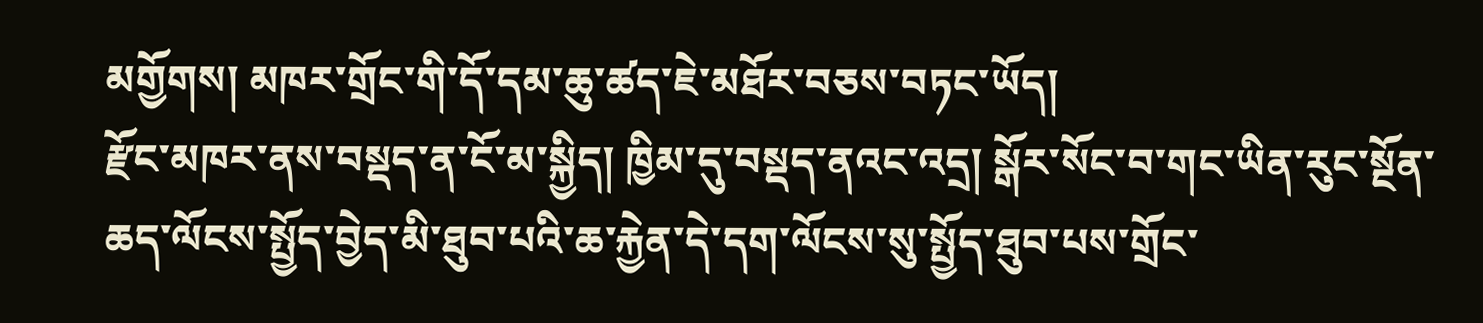མགྱོགས། མཁར་གྲོང་གི་དོ་དམ་ཆུ་ཚད་ཇེ་མཐོར་བཅས་བཏང་ཡོད།
རྫོང་མཁར་ནས་བསྡད་ན་ངོ་མ་སྐྱིད། ཁྱིམ་དུ་བསྡད་ནའང་འདྲ། སྒོར་སོང་བ་གང་ཡིན་རུང་སྔོན་ཆད་ལོངས་སྤྱོད་བྱེད་མི་ཐུབ་པའི་ཆ་རྐྱེན་དེ་དག་ལོངས་སུ་སྤྱོད་ཐུབ་པས་གྲོང་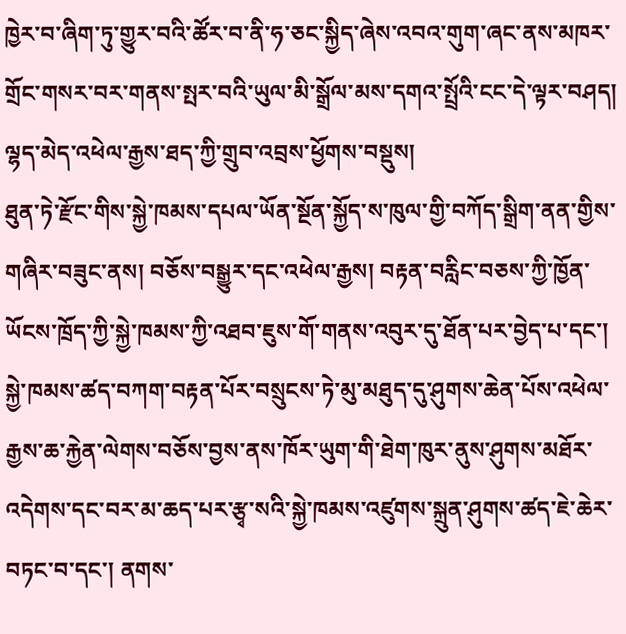ཁྱེར་བ་ཞིག་ཏུ་གྱུར་བའི་ཚོར་བ་ནི་ཧ་ཅང་སྐྱིད་ཞེས་འབའ་གུག་ཞང་ནས་མཁར་གྲོང་གསར་བར་གནས་སྤར་བའི་ཡུལ་མི་སྒྲོལ་མས་དགའ་སྤྲོའི་ངང་དེ་ལྟར་བཤད།
ལྷད་མེད་འཕེལ་རྒྱས་ཐད་ཀྱི་གྲུབ་འབྲས་ཕྱོགས་བསྡུས།
ཐུན་ཏེ་རྫོང་གིས་སྐྱེ་ཁམས་དཔལ་ཡོན་སྔོན་སྐྱོད་ས་ཁུལ་གྱི་བཀོད་སྒྲིག་ནན་གྱིས་གཞིར་བཟུང་ནས། བཅོས་བསྒྱུར་དང་འཕེལ་རྒྱས། བརྟན་བརླིང་བཅས་ཀྱི་ཁྱོན་ཡོངས་ཁྲོད་ཀྱི་སྐྱེ་ཁམས་ཀྱི་འཐབ་ཇུས་གོ་གནས་འབུར་དུ་ཐོན་པར་བྱེད་པ་དང་། སྐྱེ་ཁམས་ཚད་བཀག་བརྟན་པོར་བསྲུངས་ཏེ་མུ་མཐུད་དུ་ཤུགས་ཆེན་པོས་འཕེལ་རྒྱས་ཆ་རྐྱེན་ལེགས་བཅོས་བྱས་ནས་ཁོར་ཡུག་གི་ཐེག་ཁུར་ནུས་ཤུགས་མཐོར་འདེགས་དང་བར་མ་ཆད་པར་རྩྭ་སའི་སྐྱེ་ཁམས་འཛུགས་སྐྲུན་ཤུགས་ཚད་ཇེ་ཆེར་བཏང་བ་དང་། ནགས་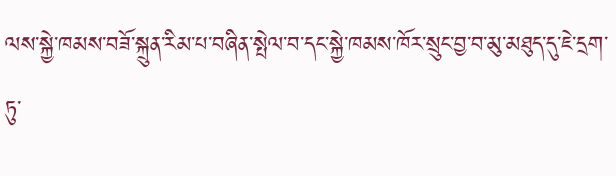ལས་སྐྱེ་ཁམས་བཟོ་སྐྲུན་རིམ་པ་བཞིན་སྤེལ་བ་དང་སྐྱེ་ཁམས་ཁོར་སྲུང་བྱ་བ་མུ་མཐུད་དུ་ཇེ་དྲག་ཏུ་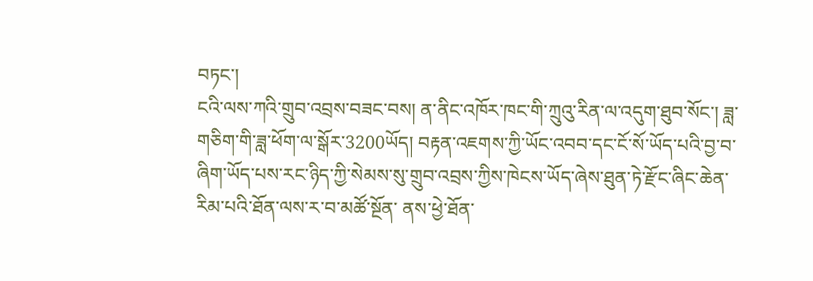བཏང་།
ངའི་ལས་ཀའི་གྲུབ་འབྲས་བཟང་བས། ན་ནིང་འཁོར་ཁང་གི་ཀྲུའུ་རིན་ལ་འདུག་ཐུབ་སོང་། ཟླ་གཅིག་གི་ཟླ་ཕོག་ལ་སྒོར་3200ཡོད། བརྟན་འཇགས་ཀྱི་ཡོང་འབབ་དང་ངོ་སོ་ཡོད་པའི་བྱ་བ་ཞིག་ཡོད་པས་རང་ཉིད་ཀྱི་སེམས་སུ་གྲུབ་འབྲས་ཀྱིས་ཁེངས་ཡོད་ཞེས་ཐུན་ཏེ་རྫོང་ཞིང་ཆེན་རིམ་པའི་ཐོན་ལས་ར་བ་མཚོ་སྔོན་ ནས་ཕྱེ་ཐོན་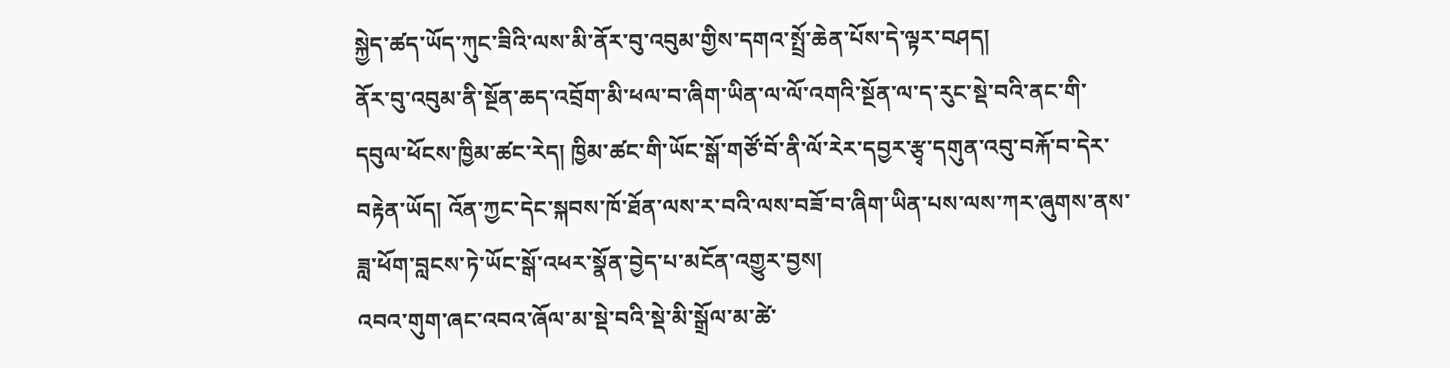སྐྱེད་ཚད་ཡོད་ཀུང་ཟིའི་ལས་མི་ནོར་བུ་འབུམ་གྱིས་དགའ་སྤྲོ་ཆེན་པོས་དེ་ལྟར་བཤད།
ནོར་བུ་འབུམ་ནི་སྔོན་ཆད་འབྲོག་མི་ཕལ་བ་ཞིག་ཡིན་ལ་ལོ་འགའི་སྔོན་ལ་ད་རུང་སྡེ་བའི་ནང་གི་དབུལ་ཕོངས་ཁྱིམ་ཚང་རེད། ཁྱིམ་ཚང་གི་ཡོང་སྒོ་གཙོ་བོ་ནི་ལོ་རེར་དབྱར་རྩྭ་དགུན་འབུ་བརྐོ་བ་དེར་བརྟེན་ཡོད། འོན་ཀྱང་དེང་སྐབས་ཁོ་ཐོན་ལས་ར་བའི་ལས་བཟོ་བ་ཞིག་ཡིན་པས་ལས་ཀར་ཞུགས་ནས་ཟླ་ཕོག་བླངས་ཏེ་ཡོང་སྒོ་འཕར་སྣོན་བྱེད་པ་མངོན་འགྱུར་བྱས།
འབའ་གུག་ཞང་འབའ་ཞོལ་མ་སྡེ་བའི་སྡེ་མི་སྒྲོལ་མ་ཚེ་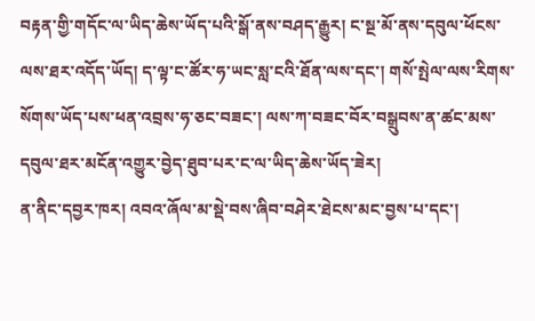བརྟན་གྱི་གདོང་ལ་ཡིད་ཆེས་ཡོད་པའི་སྒོ་ནས་བཤད་རྒྱུར། ང་སྔ་མོ་ནས་དབུལ་ཕོངས་ལས་ཐར་འདོད་ཡོད། ད་ལྟ་ང་ཚོར་ཧ་ཡང་སླ་ངའི་ཐོན་ལས་དང་། གསོ་སྤེལ་ལས་རིགས་སོགས་ཡོད་པས་ཕན་འབྲས་ཧ་ཅང་བཟང་། ལས་ཀ་བཟང་བོར་བསྒྲུབས་ན་ཚང་མས་དབུལ་ཐར་མངོན་འགྱུར་བྱེད་ཐུབ་པར་ང་ལ་ཡིད་ཆེས་ཡོད་ཟེར།
ན་ནིང་དབྱར་ཁར། འབའ་ཞོལ་མ་སྡེ་བས་ཞིབ་བཤེར་ཐེངས་མང་བྱས་པ་དང་།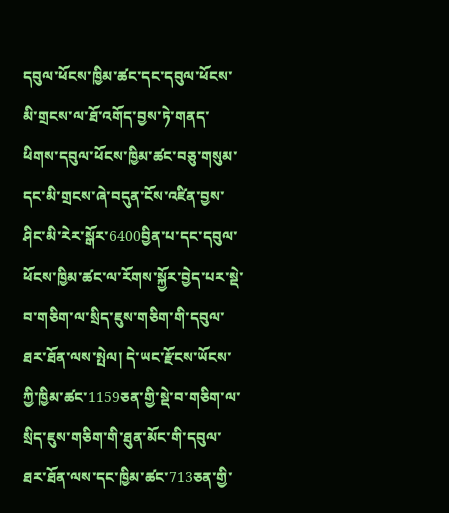དབུལ་ཕོངས་ཁྱིམ་ཚང་དང་དབུལ་ཕོངས་མི་གྲངས་ལ་ཐོ་འགོད་བྱས་ཏེ་གནད་ཕིགས་དབུལ་ཕོངས་ཁྱིམ་ཚང་བཅུ་གསུམ་དང་མི་གྲངས་ཞེ་བདུན་ངོས་འཛིན་བྱས་ཤིང་མི་རེར་སྒོར་6400བྱིན་པ་དང་དབུལ་ཕོངས་ཁྱིམ་ཚང་ལ་རོགས་སྐྱོར་བྱེད་པར་སྡེ་བ་གཅིག་ལ་སྲིད་ཇུས་གཅིག་གི་དབུལ་ཐར་ཐོན་ལས་སྤེལ། དེ་ཡང་རྫོངས་ཡོངས་ཀྱི་ཁྱིམ་ཚང་1159ཅན་གྱི་སྡེ་བ་གཅིག་ལ་སྲིད་ཇུས་གཅིག་གི་ཐུན་མོང་གི་དབུལ་ཐར་ཐོན་ལས་དང་ཁྱིམ་ཚང་713ཅན་གྱི་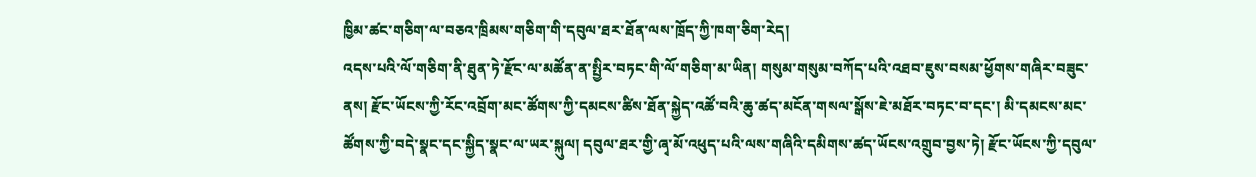ཁྱིམ་ཚང་གཅིག་ལ་བཅའ་ཁྲིམས་གཅིག་གི་དབུལ་ཐར་ཐོན་ལས་ཁྲོད་ཀྱི་ཁག་ཅིག་རེད།
འདས་པའི་ལོ་གཅིག་ནི་ཐུན་ཏེ་རྫོང་ལ་མཚོན་ན་སྤྱིར་བཏང་གི་ལོ་གཅིག་མ་ཡིན། གསུམ་གསུམ་བཀོད་པའི་འཐབ་ཇུས་བསམ་ཕྱོགས་གཞིར་བཟུང་ནས། རྫོང་ཡོངས་ཀྱི་རོང་འབྲོག་མང་ཚོགས་ཀྱི་དམངས་ཚིས་ཐོན་སྐྱེད་འཚོ་བའི་ཆུ་ཚད་མངོན་གསལ་སྒོས་ཇེ་མཐོར་བཏང་བ་དང་། མི་དམངས་མང་ཚོགས་ཀྱི་བདེ་སྣང་དང་སྐྱིད་སྣང་ལ་ཡར་སྐུལ། དབུལ་ཐར་གྱི་ཞྭ་མོ་འཕུད་པའི་ལས་གཞིའི་དམིགས་ཚད་ཡོངས་འགྲུབ་བྱས་ཏེ། རྫོང་ཡོངས་ཀྱི་དབུལ་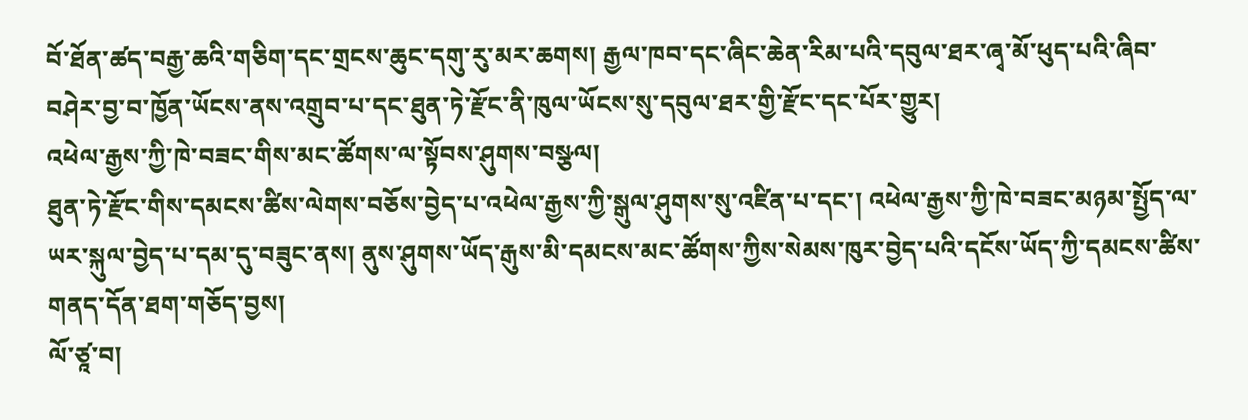བོ་ཐོན་ཚད་བརྒྱ་ཆའི་གཅིག་དང་གྲངས་ཆུང་དགུ་རུ་མར་ཆགས། རྒྱལ་ཁབ་དང་ཞིང་ཆེན་རིམ་པའི་དབུལ་ཐར་ཞྭ་མོ་ཕུད་པའི་ཞིབ་བཤེར་བྱ་བ་ཁྱོན་ཡོངས་ནས་འགྲུབ་པ་དང་ཐུན་ཏེ་རྫོང་ནི་ཁུལ་ཡོངས་སུ་དབུལ་ཐར་གྱི་རྫོང་དང་པོར་གྱུར།
འཕེལ་རྒྱས་ཀྱི་ཁེ་བཟང་གིས་མང་ཚོགས་ལ་སྟོབས་ཤུགས་བསྩལ།
ཐུན་ཏེ་རྫོང་གིས་དམངས་ཚིས་ལེགས་བཅོས་བྱེད་པ་འཕེལ་རྒྱས་ཀྱི་སྒུལ་ཤུགས་སུ་འཛིན་པ་དང་། འཕེལ་རྒྱས་ཀྱི་ཁེ་བཟང་མཉམ་སྤྱོད་ལ་ཡར་སྐུལ་བྱེད་པ་དམ་དུ་བཟུང་ནས། ནུས་ཤུགས་ཡོད་རྒུས་མི་དམངས་མང་ཚོགས་ཀྱིས་སེམས་ཁུར་བྱེད་པའི་དངོས་ཡོད་ཀྱི་དམངས་ཚིས་གནད་དོན་ཐག་གཅོད་བྱས།
ལོ་ཙཱ་བ།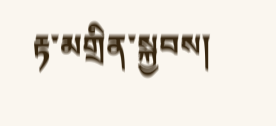རྟ་མགྲིན་སྐྱབས།